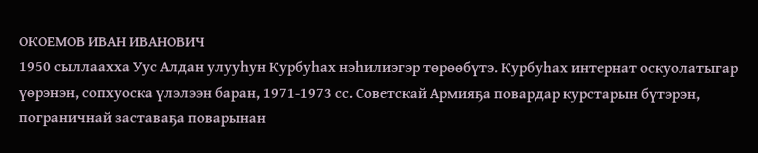ОКОЕМОВ ИВАН ИВАНОВИЧ
1950 сыллаахха Уус Алдан улууһун Курбуһах нэһилиэгэр төрөөбүтэ. Курбуһах интернат оскуолатыгар үөрэнэн, сопхуоска үлэлээн баран, 1971-1973 сс. Советскай Армияҕа повардар курстарын бүтэрэн, пограничнай заставаҕа поварынан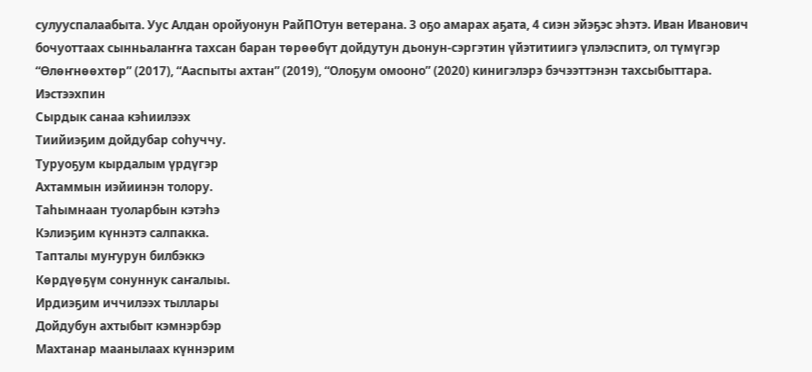сулууспалаабыта. Уус Алдан оройуонун РайПОтун ветерана. 3 оҕо амарах аҕата, 4 сиэн эйэҕэс эһэтэ. Иван Иванович бочуоттаах сынньалаҥҥа тахсан баран төрөөбүт дойдутун дьонун-сэргэтин үйэтитиигэ үлэлэспитэ, ол түмүгэр “Өлөҥнөөхтөр” (2017), “Ааспыты ахтан” (2019), “Олоҕум омооно” (2020) кинигэлэрэ бэчээттэнэн тахсыбыттара.
Иэстээхпин
Сырдык санаа кэһиилээх
Тиийиэҕим дойдубар соһуччу.
Туруоҕум кырдалым үрдүгэр
Ахтаммын иэйиинэн толору.
Таһымнаан туоларбын кэтэһэ
Кэлиэҕим күннэтэ салпакка.
Тапталы муҥурун билбэккэ
Көрдүөҕүм сонуннук саҥалыы.
Ирдиэҕим иччилээх тыллары
Дойдубун ахтыбыт кэмнэрбэр
Махтанар маанылаах күннэрим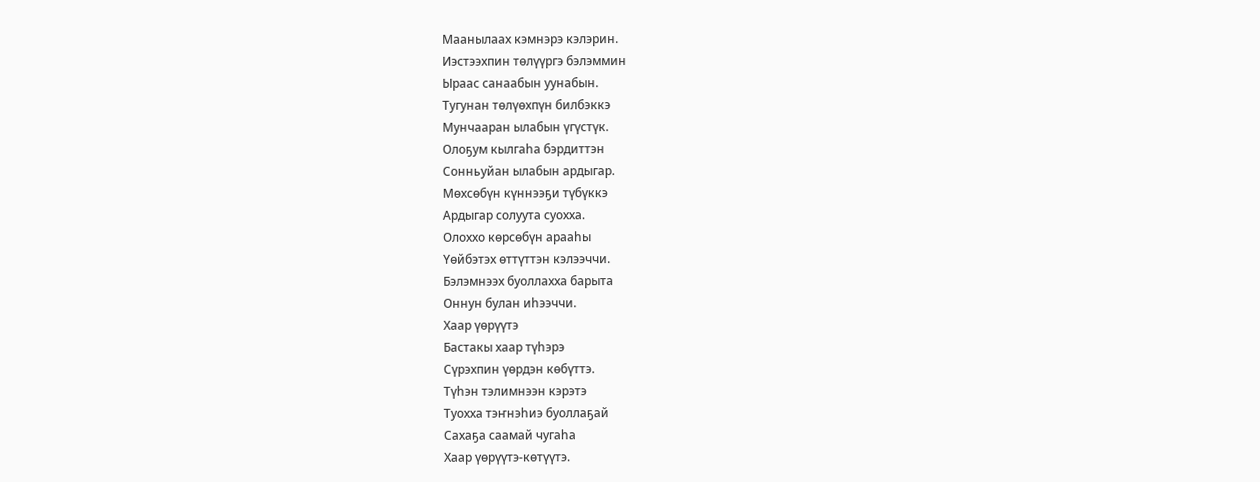Маанылаах кэмнэрэ кэлэрин.
Иэстээхпин төлүүргэ бэлэммин
Ыраас санаабын уунабын.
Тугунан төлүөхпүн билбэккэ
Мунчааран ылабын үгүстүк.
Олоҕум кылгаһа бэрдиттэн
Сонньуйан ылабын ардыгар.
Мөхсөбүн күннээҕи түбүккэ
Ардыгар солуута суохха.
Олоххо көрсөбүн арааһы
Үөйбэтэх өттүттэн кэлээччи.
Бэлэмнээх буоллахха барыта
Оннун булан иһээччи.
Хаар үөрүүтэ
Бастакы хаар түһэрэ
Сүрэхпин үөрдэн көбүттэ.
Түһэн тэлимнээн кэрэтэ
Туохха тэҥнэһиэ буоллаҕай
Сахаҕа саамай чугаһа
Хаар үөрүүтэ-көтүүтэ.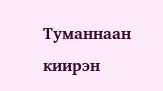Туманнаан киирэн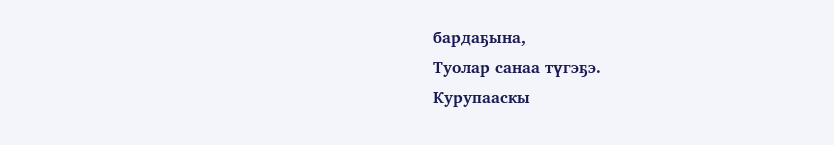бардаҕына,
Туолар санаа түгэҕэ.
Курупааскы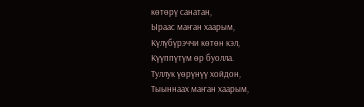көтөрү санатан,
Ыраас маҥан хаарым,
Күлүбүрэччи көтөн кэл,
Күүппүтүм өр буолла.
Туллук үөрүнүү хойдон,
Тыыннаах маҥан хаарым,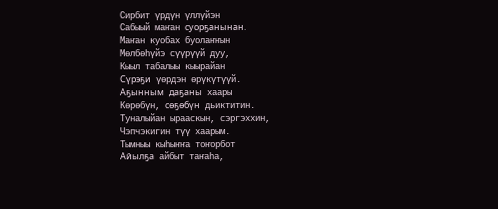Сирбит үрдүн үллүйэн
Сабыый маҥан суорҕанынан.
Маҥан куобах буолаҥҥын
Мөлбөһүйэ сүүрүүй дуу,
Кыыл табалыы кыырайан
Сүрэҕи үөрдэн өрүкүтүүй.
Аҕынным даҕаны хаары
Көрөбүн, сөҕөбүн дьиктитин.
Туналыйан ырааскын, сэргэххин,
Чэпчэкигин түү хаарым.
Тымныы кыһыҥҥа тоҥорбот
Айылҕа айбыт таҥаһа,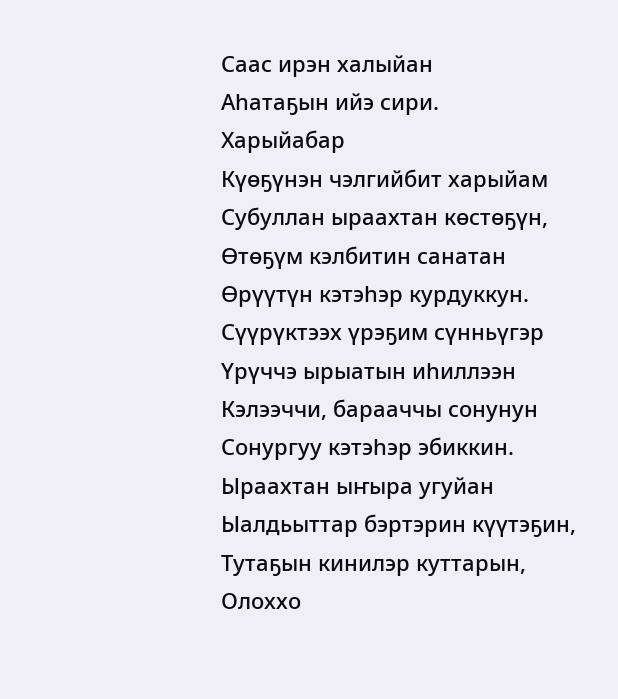Саас ирэн халыйан
Аһатаҕын ийэ сири.
Харыйабар
Күөҕүнэн чэлгийбит харыйам
Субуллан ыраахтан көстөҕүн,
Өтөҕүм кэлбитин санатан
Өрүүтүн кэтэһэр курдуккун.
Сүүрүктээх үрэҕим сүнньүгэр
Үрүччэ ырыатын иһиллээн
Кэлээччи, барааччы сонунун
Сонургуу кэтэһэр эбиккин.
Ыраахтан ыҥыра угуйан
Ыалдьыттар бэртэрин күүтэҕин,
Тутаҕын кинилэр куттарын,
Олоххо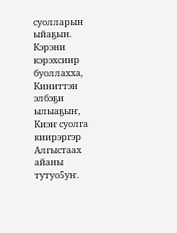суолларын ыйаҕын.
Кэрэни кэрэхсиир буоллахха,
Киниттэн элбэҕи ылыаҕыҥ,
Киэҥ суолга киирэргэр
Алгыстаах айаны тутуо5уҥ.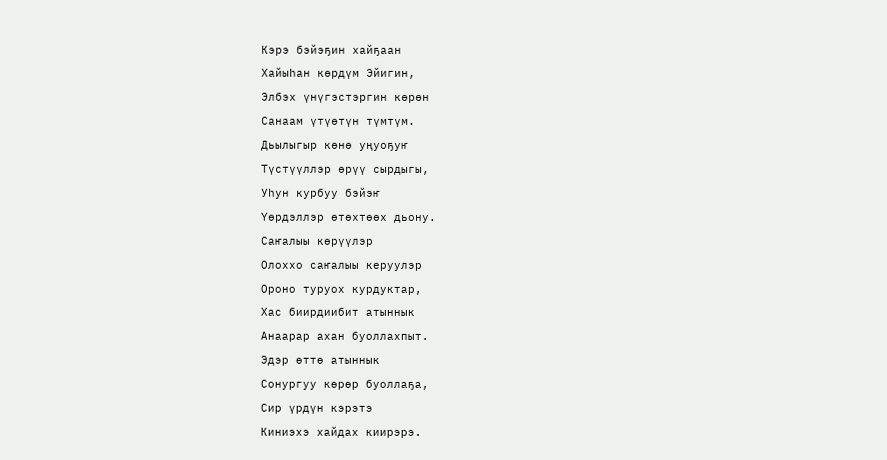Кэрэ бэйэҕин хайҕаан
Хайыһан көрдүм Эйигин,
Элбэх үнүгэстэргин көрөн
Санаам үтүөтүн түмтүм.
Дьылыгыр көнө уңуоҕуҥ
Түстүүллэр өрүү сырдыгы,
Уһун курбуу бэйэҥ
Үөрдэллэр өтөхтөөх дьону.
Саҥалыы көрүүлэр
Олоххо саҥалыы керуулэр
Ороно туруох курдуктар,
Хас биирдиибит атыннык
Анаарар ахан буоллахпыт.
Эдэр өттө атыннык
Сонургуу көрөр буоллаҕа,
Сир үрдүн кэрэтэ
Киниэхэ хайдах киирэрэ.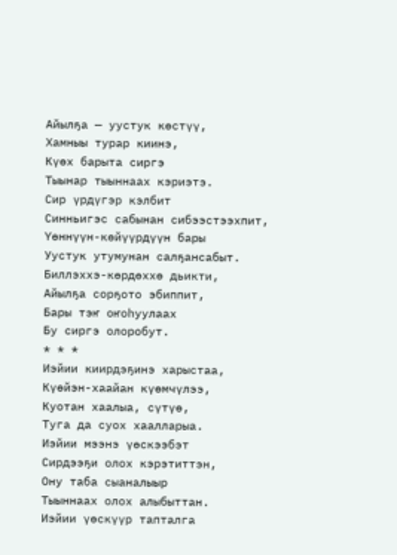Айылҕа — уустук көстүү,
Хамныы турар киинэ,
Күөх барыта сиргэ
Тыынар тыыннаах кэриэтэ.
Сир үрдүгэр кэлбит
Синньигэс сабынан сибээстээхпит,
Үөннүүн-көйүүрдүүн бары
Уустук утумунан салҕансабыт.
Биллэххэ-көрдөххө дьикти,
Айылҕа сорҕото эбиппит,
Бары тэҥ оҥоһуулаах
Бу сиргэ олоробут.
* * *
Иэйии киирдэҕинэ харыстаа,
Күөйэн-хаайан күөмчүлээ,
Куотан хаалыа, сүтүө,
Туга да суох хаалларыа.
Иэйии мээнэ үөскээбэт
Сирдээҕи олох кэрэтиттэн,
Ону таба сыаналыыр
Тыыннаах олох алыбыттан.
Иэйии үөскүүр тапталга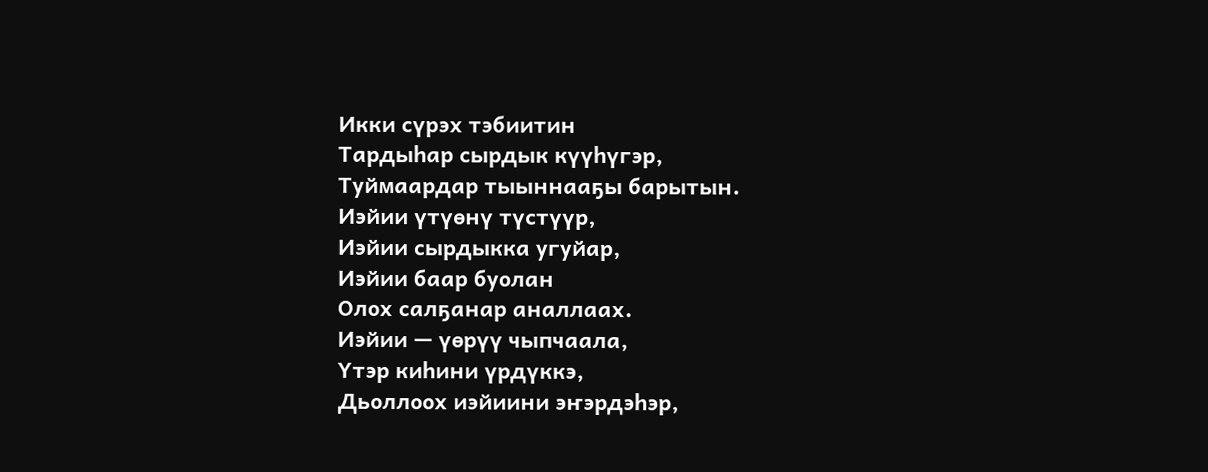Икки сүрэх тэбиитин
Тардыһар сырдык күүһүгэр,
Туймаардар тыыннааҕы барытын.
Иэйии үтүөнү түстүүр,
Иэйии сырдыкка угуйар,
Иэйии баар буолан
Олох салҕанар аналлаах.
Иэйии — үөрүү чыпчаала,
Үтэр киһини үрдүккэ,
Дьоллоох иэйиини эҥэрдэһэр,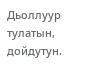Дьоллуур тулатын, дойдутун.